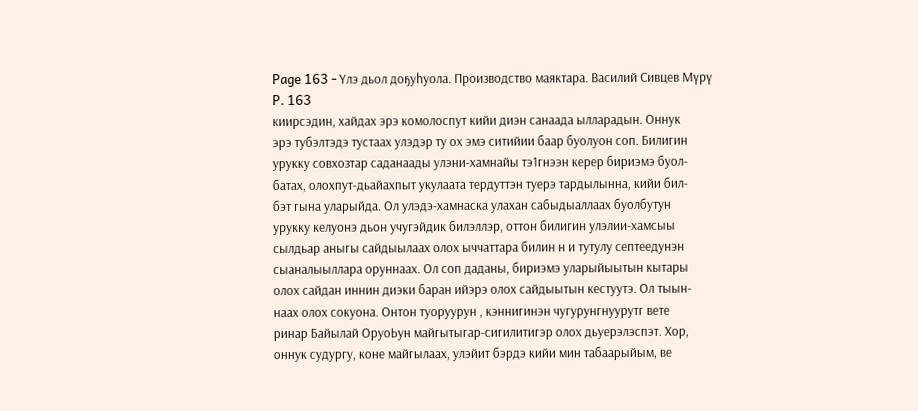Page 163 - Үлэ дьол доҕуһуола. Производство маяктара. Василий Сивцев Мүрү
P. 163
киирсэдин, хайдах эрэ комолоспут кийи диэн санаада ылларадын. Оннук
эрэ тубэлтэдэ тустаах улэдэр ту ох эмэ ситийии баар буолуон соп. Билигин
урукку совхозтар саданаады улэни-хамнайы тэ1гнээн керер бириэмэ буол-
батах, олохпут-дьайахпыт укулаата тердуттэн туерэ тардылынна, кийи бил-
бэт гына уларыйда. Ол улэдэ-хамнаска улахан сабыдыаллаах буолбутун
урукку келуонэ дьон учугэйдик билэллэр, оттон билигин улэлии-хамсыы
сылдьар аныгы сайдыылаах олох ыччаттара билин н и тутулу септеедунэн
сыаналыыллара оруннаах. Ол соп даданы, бириэмэ уларыйыытын кытары
олох сайдан иннин диэки баран ийэрэ олох сайдыытын кестуутэ. Ол тыын-
наах олох сокуона. Онтон туоруурун , кэннигинэн чугурунгнуурутг вете
ринар Байылай ОруоЬун майгытыгар-сигилитигэр олох дьуерэлэспэт. Хор,
оннук судургу, коне майгылаах, улэйит бэрдэ кийи мин табаарыйым, ве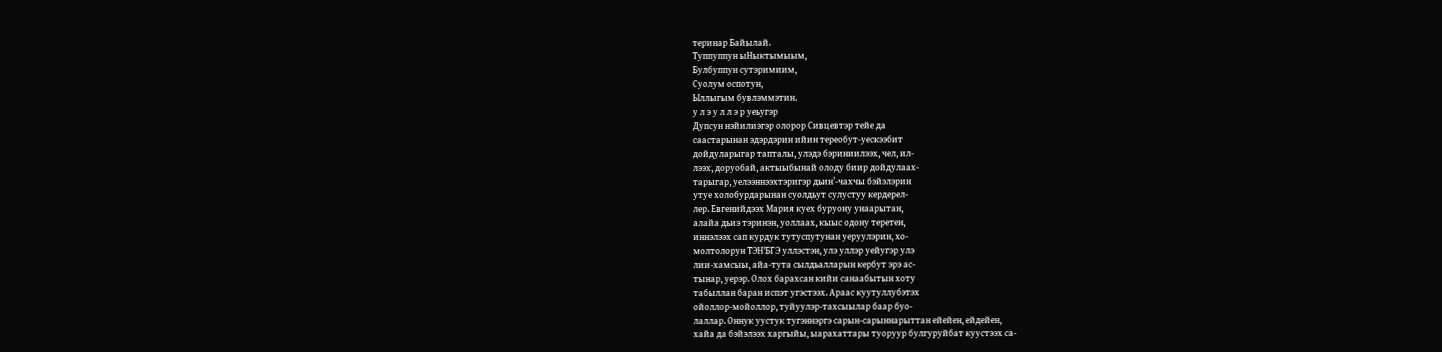теринар Байылай.
Туппуппун ыНыктымыым,
Булбуппун сутэримиим,
Суолум оспотун,
Ыллыгым бувлэммэтин.
у л э у л л э р уеьугэр
Дупсун нэйилиэгэр олорор Сивцевтэр тейе да
саастарынан эдэрдэрин ийин тереобут-уескээбит
дойдуларыгар тапталы, улэдэ бэриниилээх, чел, ил-
лээх, доруобай, актыыбынай олоду биир дойдулаах-
тарыгар, уелээннээхтэригэр дьин’-чахчы бэйэлэрин
утуе холобурдарынан суолдьут сулустуу кердерел-
лер. Евгенийдээх Мария куех буруону унаарытан,
алайа дьиэ тэринэн, уоллаах, кыыс одону теретен,
иннэлээх сап курдук тутуспутунан уеруулэрин, хо-
молтолорун ТЭН'БГЭ уллэстэн, улэ уллэр уейугэр улэ
лии-хамсыы, айа-тута сылдьалларын кербут эрэ ас-
тынар, уерэр. Олох барахсан кийи санаабытын хоту
табыллан баран испэт угэстээх. Араас куутуллубэтэх
ойоллор-мойоллор, туйуулэр-тахсыылар баар буо-
лаллар. Оннук уустук тугэннэргэ сарын-сарыннарыттан ейейен, ейдейен,
хайа да бэйэлээх харгыйы, ыарахаттары туоруур булгуруйбат куустээх са-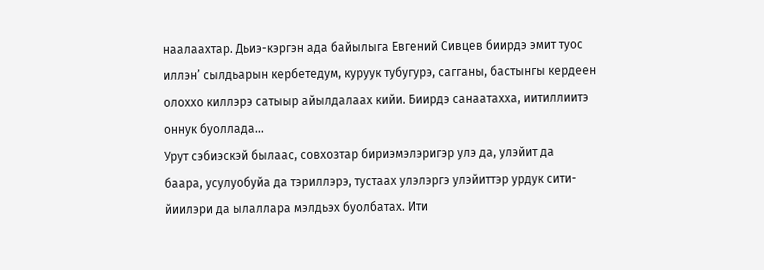наалаахтар. Дьиэ-кэргэн ада байылыга Евгений Сивцев биирдэ эмит туос
иллэн’ сылдьарын кербетедум, куруук тубугурэ, сагганы, бастынгы кердеен
олоххо киллэрэ сатыыр айылдалаах кийи. Биирдэ санаатахха, иитиллиитэ
оннук буоллада...
Урут сэбиэскэй былаас, совхозтар бириэмэлэригэр улэ да, улэйит да
баара, усулуобуйа да тэриллэрэ, тустаах улэлэргэ улэйиттэр урдук сити-
йиилэри да ылаллара мэлдьэх буолбатах. Ити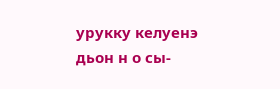урукку келуенэ дьон н о сы-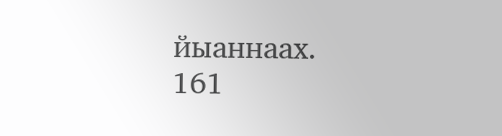йыаннаах.
161